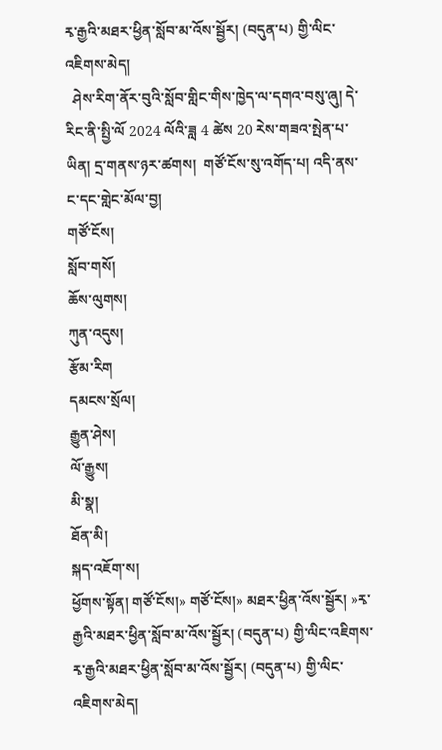རྭ་རྒྱའི་མཐར་ཕྱིན་སློབ་མ་འོས་སྦྱོར། (བདུན་པ) གྱི་ལིང་འཇིགས་མེད།
  ཤེས་རིག་ནོར་བུའི་སློབ་གླིང་གིས་ཁྱེད་ལ་དགའ་བསུ་ཞུ། དེ་རིང་ནི་སྤྱི་ལོ 2024 ལོའི་ཟླ 4 ཚེས 20 རེས་གཟའ་སྤེན་པ་ཡིན། དྲ་གནས་ཉར་ཚགས།  གཙོ་ངོས་སུ་འགོད་པ། འདི་ནས་ང་དང་གླེང་མོལ་བྱ།
གཙོ་ངོས།
སློབ་གསོ།
ཆོས་ལུགས།
ཀུན་འདུས།
རྩོམ་རིག
དམངས་སྲོལ།
རྒྱུན་ཤེས།
ལོ་རྒྱུས།
མི་སྣ།
ཐོན་མི།
སྐད་འཇོག་ས།
ཕྱོགས་སྟོན། གཙོ་ངོས།» གཙོ་ངོས།» མཐར་ཕྱིན་འོས་སྦྱོར། »རྭ་རྒྱའི་མཐར་ཕྱིན་སློབ་མ་འོས་སྦྱོར། (བདུན་པ) གྱི་ལིང་འཇིགས་
རྭ་རྒྱའི་མཐར་ཕྱིན་སློབ་མ་འོས་སྦྱོར། (བདུན་པ) གྱི་ལིང་འཇིགས་མེད།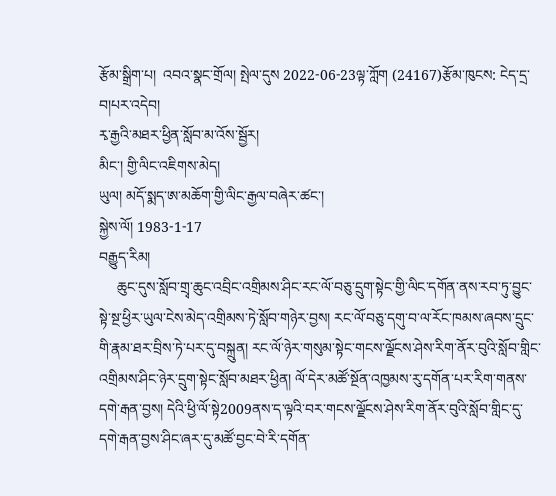རྩོམ་སྒྲིག་པ།  འབའ་སྣང་གྲོལ། སྤེལ་དུས 2022-06-23ལྟ་ཀློག (24167)རྩོམ་ཁུངས: ངེད་དྲ་བ།པར་འདེབ།
རྭ་རྒྱའི་མཐར་ཕྱིན་སློབ་མ་འོས་སྦྱོར།
མིང་། གྱི་ལིང་འཇིགས་མེད།
ཡུལ། མདོ་སྨད་ཨ་མཆོག་གྱི་ལིང་རྒྱལ་བཞེར་ཚང་།
སྐྱེས་ལོ། 1983-1-17
བརྒྱུད་རིམ།
     ཆུང་དུས་སློབ་གྲྭ་ཆུང་འབྲིང་འགྲིམས་ཤིང་རང་ལོ་བཅུ་དྲུག་སྟེང་གྱི་ལིང་དགོན་ནས་རབ་ཏུ་བྱུང་སྟེ་སྔ་ཕྱིར་ཡུལ་ངེས་མེད་འགྲིམས་ཏེ་སློབ་གཉེར་བྱས། རང་ལོ་བཅུ་དགུ་བ་ལ་རོང་ཁམས་ཞབས་དྲུང་གི་རྣམ་ཐར་བྲིས་ཏེ་པར་དུ་བསྐྲུན། རང་ལོ་ཉེར་གསུམ་སྟེང་གངས་ལྗོངས་ཤེས་རིག་ནོར་བུའི་སློབ་གླིང་འགྲིམས་ཤིང་ཉེར་དྲུག་སྟེང་སློབ་མཐར་ཕྱིན། ལོ་དེར་མཚོ་སྔོན་འཁྱམས་རུ་དགོན་པར་རིག་གནས་དགེ་རྒན་བྱས། དེའི་ཕྱི་ལོ་སྟེ2009ནས་ད་ལྟའི་བར་གངས་ལྗོངས་ཤེས་རིག་ནོར་བུའི་སློབ་གླིང་དུ་དགེ་རྒན་བྱས་ཤིང་ཞར་དུ་མཚོ་བྱང་བེ་རི་དགོན་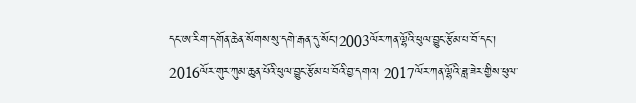དང་ཨ་རིག་དགོན་ཆེན་སོགས་སུ་དགེ་རྒན་དུ་སོང་།2003ལོར་ཀན་ལྷོའི་ཕུལ་བྱུང་རྩོམ་པ་བོ་དང་། 2016ལོར་གུར་ཀུམ་ཆུན་པོའི་ཕུལ་བྱུང་རྩོམ་པ་བོའི་བྱ་དགའ། 2017ལོར་ཀན་ལྷོའི་ཟླ་ཟེར་གྱིས་ཕུལ་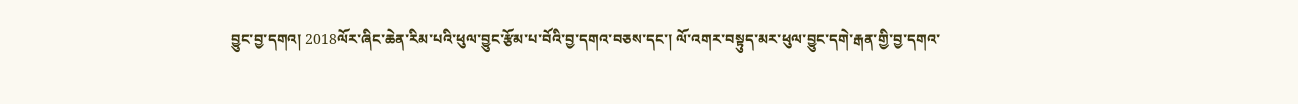བྱུང་བྱ་དགའ། 2018ལོར་ཞིང་ཆེན་རིམ་པའི་ཕུལ་བྱུང་རྩོམ་པ་བོའི་བྱ་དགའ་བཅས་དང་། ལོ་འགར་བསྟུད་མར་ཕུལ་བྱུང་དགེ་རྒན་གྱི་བྱ་དགའ་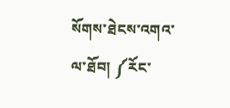སོགས་ཐེངས་འགའ་ལ་ཐོབ། ༼རོང་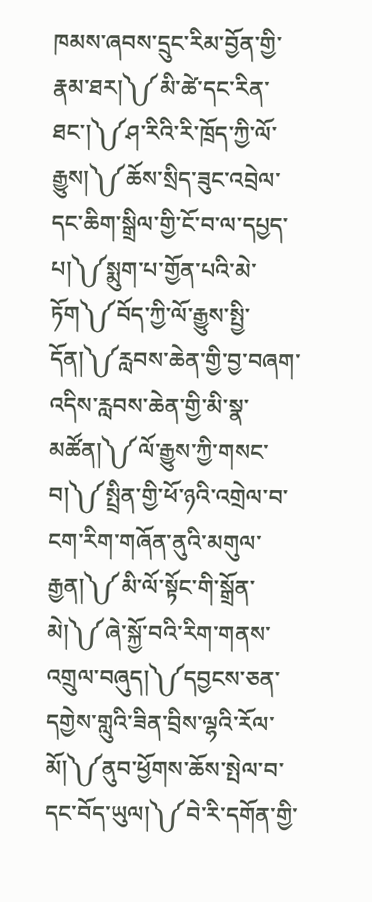ཁམས་ཞབས་དྲུང་རིམ་བྱོན་གྱི་རྣམ་ཐར།༽༼མི་ཚེ་དང་རིན་ཐང་།༽༼ཤ་རིའི་རི་ཁྲོད་ཀྱི་ལོ་རྒྱུས།༽༼ཆོས་སྲིད་ཟུང་འབྲེལ་དང་ཆིག་སྒྲིལ་གྱི་ངོ་བ་ལ་དཔྱད་པ།༽༼སྨུག་པ་གྱོན་པའི་མེ་ཏོག༽༼བོད་ཀྱི་ལོ་རྒྱུས་སྤྱི་དོན།༽༼རླབས་ཆེན་གྱི་བྱ་བཞག་འདིས་རླབས་ཆེན་གྱི་མི་སྣ་མཚོན།༽༼ལོ་རྒྱུས་ཀྱི་གསང་བ།༽༼སྤྲིན་གྱི་ཕོ་ཉའི་འགྲེལ་བ་ངག་རིག་གཞོན་ནུའི་མགུལ་རྒྱན།༽༼མི་ལོ་སྟོང་གི་སྒྲོན་མེ།༽༼ཞེ་སྐྱོ་བའི་རིག་གནས་འགྲུལ་བཞུད།༽༼དབྱངས་ཅན་དགྱེས་གླུའི་ཟིན་བྲིས་ལྷའི་རོལ་མོ།༽༼ནུབ་ཕྱོགས་ཆོས་སྤེལ་བ་དང་བོད་ཡུལ།༽༼བེ་རི་དགོན་གྱི་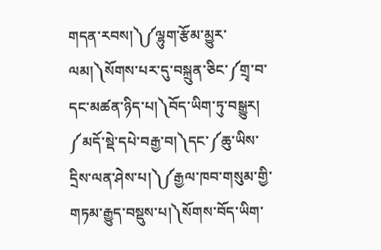གདན་རབས།༽༼ལྷུག་རྩོམ་མྱུར་ལམ།༽སོགས་པར་དུ་བསྐྲུན་ཅིང་༼གྲྭ་བ་དང་མཚན་ཉིད་པ།༽བོད་ཡིག་ཏུ་བསྒྱུར།
༼མདོ་སྡེ་དཔེ་བརྒྱ་བ།༽དང་༼ཆུ་ཡིས་དྲིས་ལན་ཤེས་པ།༽༼རྒྱལ་ཁབ་གསུམ་གྱི་གཏམ་རྒྱུད་བསྡུས་པ།༽སོགས་བོད་ཡིག་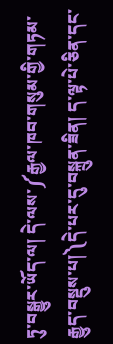ཏུ་བསྒྱུར་ཡོད་ལ། དེ་ལས་༼རྒྱལ་ཁབ་གསུམ་གྱི་གཏམ་རྒྱུད་བསྡུས་པ།༽དེ་པར་དུ་བསྐྲུན་ཟིན། ད་ལྟ་པེ་ཅིན་དང་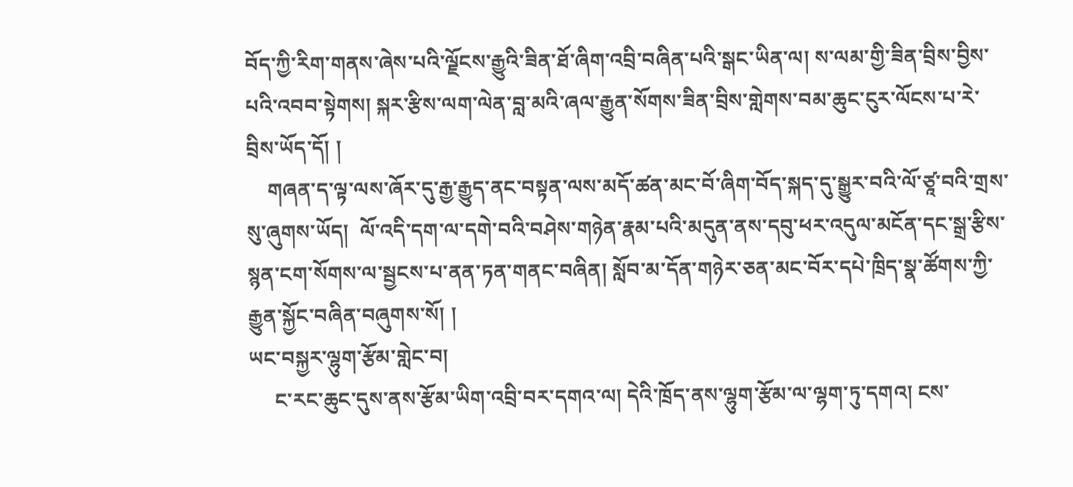བོད་ཀྱི་རིག་གནས་ཞེས་པའི་ལྗོངས་རྒྱུའི་ཟིན་ཐོ་ཞིག་འབྲི་བཞིན་པའི་སྒང་ཡིན་ལ། ས་ལམ་གྱི་ཟིན་བྲིས་བྱིས་པའི་འབབ་སྟེགས། སྐར་རྩིས་ལག་ལེན་བླ་མའི་ཞལ་རྒྱུན་སོགས་ཟིན་བྲིས་གླེགས་བམ་ཆུང་ངུར་ལོངས་པ་རེ་བྲིས་ཡོད་དོ། །
    གཞན་ད་ལྟ་ལས་ཞོར་དུ་རྒྱ་རྒྱུད་ནང་བསྟན་ལས་མདོ་ཚན་མང་བོ་ཞིག་བོད་སྐད་དུ་སྒྱུར་བའི་ལོ་ཙཱ་བའི་གྲས་སུ་ཞུགས་ཡོད།  ལོ་འདི་དག་ལ་དགེ་བའི་བཤེས་གཉེན་རྣམ་པའི་མདུན་ནས་དབུ་ཕར་འདུལ་མངོན་དང་སྒྲ་རྩིས་སྙན་ངག་སོགས་ལ་སྦྱངས་པ་ནན་ཏན་གནང་བཞིན། སློབ་མ་དོན་གཉེར་ཅན་མང་བོར་དཔེ་ཁྲིད་སྣ་ཚོགས་ཀྱི་རྒྱུན་སྐྱོང་བཞིན་བཞུགས་སོ། །
ཡང་བསྐྱར་ལྷུག་རྩོམ་གླེང་བ།
     ང་རང་ཆུང་དུས་ནས་རྩོམ་ཡིག་འབྲི་བར་དགའ་ལ། དེའི་ཁྲོད་ནས་ལྷུག་རྩོམ་ལ་ལྷག་ཏུ་དགའ། ངས་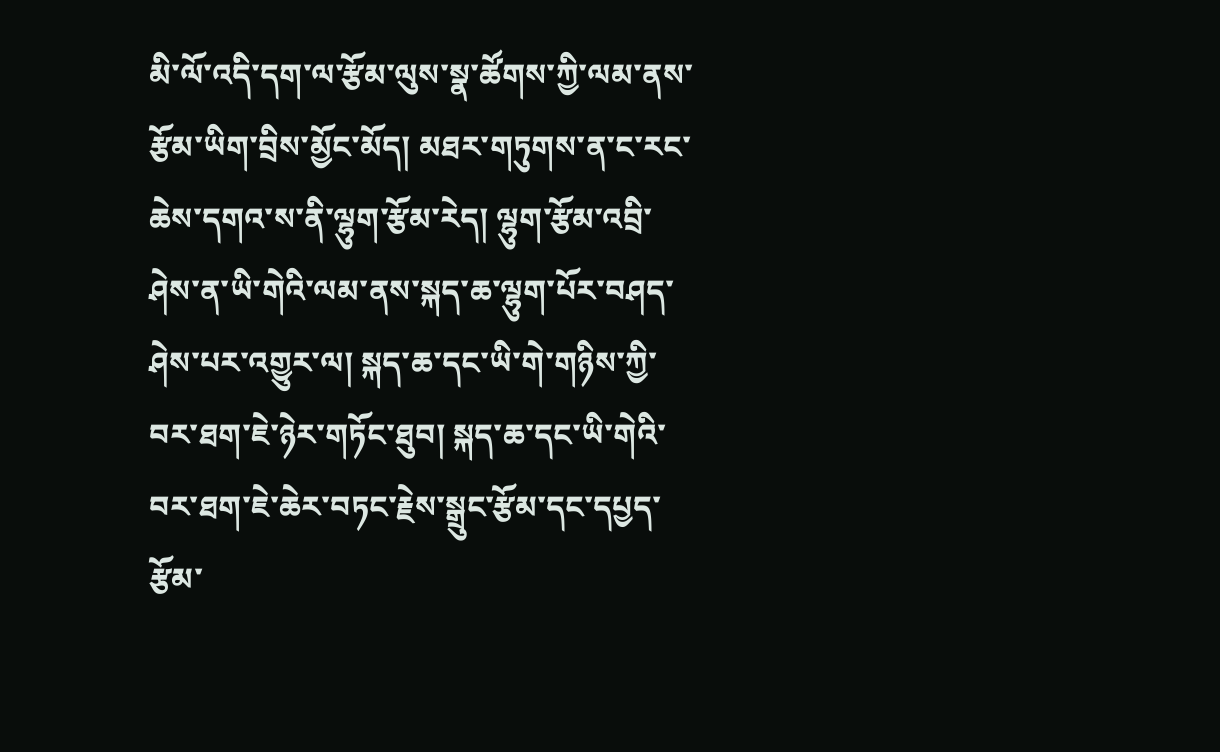མི་ལོ་འདི་དག་ལ་རྩོམ་ལུས་སྣ་ཚོགས་ཀྱི་ལམ་ནས་རྩོམ་ཡིག་བྲིས་མྱོང་མོད། མཐར་གཏུགས་ན་ང་རང་ཆེས་དགའ་ས་ནི་ལྷུག་རྩོམ་རེད། ལྷུག་རྩོམ་འབྲི་ཤེས་ན་ཡི་གེའི་ལམ་ནས་སྐད་ཆ་ལྷུག་པོར་བཤད་ཤེས་པར་འགྱུར་ལ། སྐད་ཆ་དང་ཡི་གེ་གཉིས་ཀྱི་བར་ཐག་ཇེ་ཉེར་གཏོང་ཐུབ། སྐད་ཆ་དང་ཡི་གེའི་བར་ཐག་ཇེ་ཆེར་བཏང་རྗེས་སྒྲུང་རྩོམ་དང་དཔྱད་རྩོམ་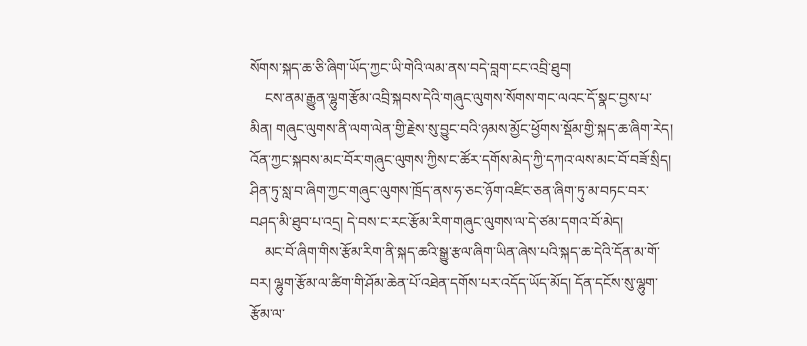སོགས་སྐད་ཆ་ཅི་ཞིག་ཡོད་ཀྱང་ཡི་གེའི་ལམ་ནས་བདེ་བླག་ངང་འབྲི་ཐུབ།
    ངས་ནམ་རྒྱུན་ལྷུག་རྩོམ་འབྲི་སྐབས་དེའི་གཞུང་ལུགས་སོགས་གང་ལའང་དོ་སྣང་བྱས་པ་མིན། གཞུང་ལུགས་ནི་ལག་ལེན་གྱི་རྗེས་སུ་བྱུང་བའི་ཉམས་མྱོང་ཕྱོགས་སྡོམ་གྱི་སྐད་ཆ་ཞིག་རེད། འོན་ཀྱང་སྐབས་མང་བོར་གཞུང་ལུགས་ཀྱིས་ང་ཚོར་དགོས་མེད་ཀྱི་དཀའ་ལས་མང་བོ་བཟོ་སྲིད། ཤིན་ཏུ་སླ་བ་ཞིག་ཀྱང་གཞུང་ལུགས་ཁྲོད་ནས་ཧ་ཅང་ཉོག་འཛིང་ཅན་ཞིག་ཏུ་མ་བཏང་བར་བཤད་མི་ཐུབ་པ་འདྲ། དེ་བས་ང་རང་རྩོམ་རིག་གཞུང་ལུགས་ལ་དེ་ཙམ་དགའ་བོ་མེད།
    མང་བོ་ཞིག་གིས་རྩོམ་རིག་ནི་སྐད་ཆའི་སྒྱུ་རྩལ་ཞིག་ཡིན་ཞེས་པའི་སྐད་ཆ་དེའི་དོན་མ་གོ་བར། ལྷུག་རྩོམ་ལ་ཚིག་གི་ཤོམ་ཆེན་པོ་འཐེན་དགོས་པར་འདོད་ཡོད་མོད། དོན་དངོས་སུ་ལྷུག་རྩོམ་ལ་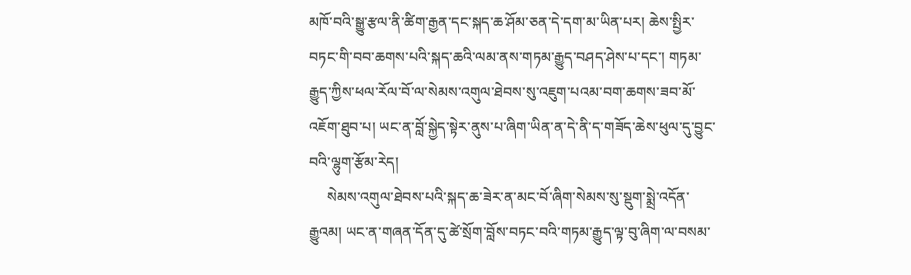མཁོ་བའི་སྒྱུ་རྩལ་ནི་ཚིག་རྒྱན་དང་སྐད་ཆ་ཤོམ་ཅན་དེ་དག་མ་ཡིན་པར། ཆེས་སྤྱིར་བཏང་གི་བབ་ཆགས་པའི་སྐད་ཆའི་ལམ་ནས་གཏམ་རྒྱུད་བཤད་ཤེས་པ་དང་། གཏམ་རྒྱུད་ཀྱིས་ཕལ་རོལ་བོ་ལ་སེམས་འགུལ་ཐེབས་སུ་འཇུག་པའམ་བག་ཆགས་ཟབ་མོ་འཇོག་ཐུབ་པ། ཡང་ན་བློ་སྐྱེད་སྟེར་ནུས་པ་ཞིག་ཡིན་ན་དེ་ནི་ད་གཟོད་ཆེས་ཕུལ་དུ་བྱུང་བའི་ལྷུག་རྩོམ་རེད།
     སེམས་འགུལ་ཐེབས་པའི་སྐད་ཆ་ཟེར་ན་མང་བོ་ཞིག་སེམས་སུ་སྡུག་སྨྲེ་འདོན་རྒྱུའམ། ཡང་ན་གཞན་དོན་དུ་ཚེ་སྲོག་བློས་བཏང་བའི་གཏམ་རྒྱུད་ལྟ་བུ་ཞིག་ལ་བསམ་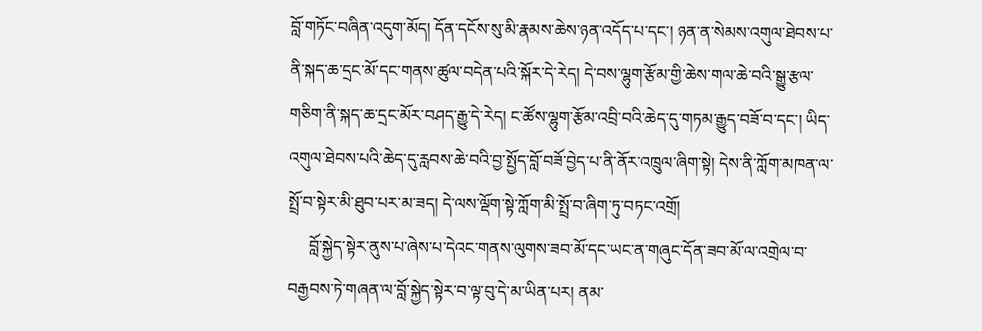བློ་གཏོང་བཞིན་འདུག་མོད། དོན་དངོས་སུ་མི་རྣམས་ཆེས་ཉན་འདོད་པ་དང་། ཉན་ན་སེམས་འགུལ་ཐེབས་པ་ནི་སྐད་ཆ་དྲང་མོ་དང་གནས་ཚུལ་བདེན་པའི་སྐོར་དེ་རེད། དེ་བས་ལྷུག་རྩོམ་གྱི་ཆེས་གལ་ཆེ་བའི་སྒྱུ་རྩལ་གཅིག་ནི་སྐད་ཆ་དྲང་མོར་བཤད་རྒྱུ་དེ་རེད། ང་ཚོས་ལྷུག་རྩོམ་འབྲི་བའི་ཆེད་དུ་གཏམ་རྒྱུད་བཟོ་བ་དང་། ཡིད་འགུལ་ཐེབས་པའི་ཆེད་དུ་རླབས་ཆེ་བའི་བྱ་སྤྱོད་བློ་བཟོ་བྱེད་པ་ནི་ནོར་འཁྲུལ་ཞིག་སྟེ། དེས་ནི་ཀློག་མཁན་ལ་སྤྲོ་བ་སྟེར་མི་ཐུབ་པར་མ་ཟད། དེ་ལས་ལྡོག་སྟེ་ཀློག་མི་སྤྲོ་བ་ཞིག་ཏུ་བཏང་འགྲོ།
     བློ་སྐྱེད་སྟེར་ནུས་པ་ཞེས་པ་དེའང་གནས་ལུགས་ཟབ་མོ་དང་ཡང་ན་གཞུང་དོན་ཟབ་མོ་ལ་འགྲེལ་བ་བརྒྱབས་ཏེ་གཞན་ལ་བློ་སྐྱེད་སྟེར་བ་ལྟ་བུ་དེ་མ་ཡིན་པར། ནམ་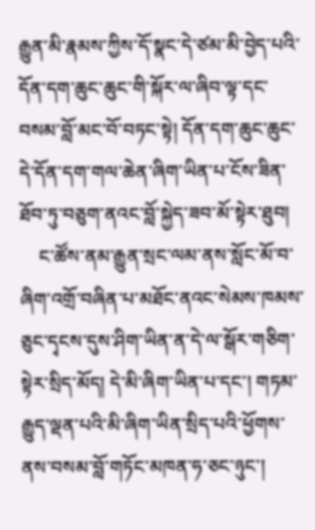རྒྱུན་མི་རྣམས་ཀྱིས་དོ་སྣང་དེ་ཙམ་མི་བྱེད་པའི་དོན་དག་ཆུང་ཆུང་གི་སྐོར་ལ་ཞིབ་ལྟ་དང་བསམ་བློ་མང་བོ་བཏང་སྟེ། དོན་དག་ཆུང་ཆུང་དེ་དོན་དག་གལ་ཆེན་ཞིག་ཡིན་པ་ངོས་ཟིན་ཐོབ་ཏུ་བཅུག་ནའང་བློ་སྐྱེད་ཟབ་མོ་སྟེར་ཐུབ།
    ང་ཚོས་ནམ་རྒྱུན་སྲང་ལམ་ནས་སློང་མོ་བ་ཞིག་འགྲོ་བཞིན་པ་མཐོང་ནའང་སེམས་ཁམས་ཅུང་དྭངས་དུས་ཤིག་ཡིན་ན་དེ་ལ་སྒོར་གཅིག་སྟེར་སྲིད་མོད། དེ་མི་ཞིག་ཡིན་པ་དང་། གཏམ་རྒྱུད་ལྡན་པའི་མི་ཞིག་ཡིན་སྲིད་པའི་ཕྱོགས་ནས་བསམ་བློ་གཏོང་མཁན་ཧ་ཅང་ཉུང་།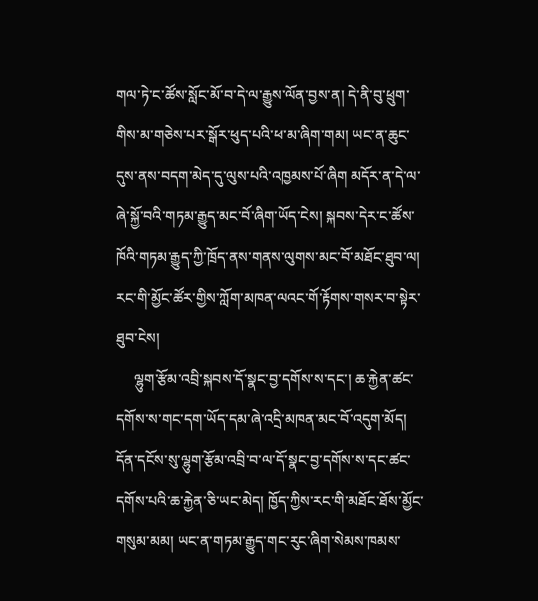གལ་ཏེ་ང་ཚོས་སློང་མོ་བ་དེ་ལ་རྒྱུས་ལོན་བྱས་ན། དེ་ནི་བུ་ཕྲུག་གིས་མ་གཅེས་པར་སྒོར་ཕུད་པའི་ཕ་མ་ཞིག་གམ། ཡང་ན་ཆུང་དུས་ནས་བདག་མེད་དུ་ལུས་པའི་འཁྱམས་པོ་ཞིག མདོར་ན་དེ་ལ་ཞེ་སྐྱོ་བའི་གཏམ་རྒྱུད་མང་བོ་ཞིག་ཡོད་ངེས། སྐབས་དེར་ང་ཚོས་ཁོའི་གཏམ་རྒྱུད་ཀྱི་ཁྲོད་ནས་གནས་ལུགས་མང་བོ་མཐོང་ཐུབ་ལ། རང་གི་མྱོང་ཚོར་གྱིས་ཀློག་མཁན་ལའང་གོ་རྟོགས་གསར་བ་སྟེར་ཐུབ་ངེས།
     ལྷུག་རྩོམ་འབྲི་སྐབས་དོ་སྣང་བྱ་དགོས་ས་དང་། ཆ་རྐྱེན་ཚང་དགོས་ས་གང་དག་ཡོད་དམ་ཞེ་འདྲི་མཁན་མང་བོ་འདུག་མོད། དོན་དངོས་སུ་ལྷུག་རྩོམ་འབྲི་བ་ལ་དོ་སྣང་བྱ་དགོས་ས་དང་ཚང་དགོས་པའི་ཆ་རྐྱེན་ཅི་ཡང་མེད། ཁྱོད་ཀྱིས་རང་གི་མཐོང་ཐོས་མྱོང་གསུམ་མམ། ཡང་ན་གཏམ་རྒྱུད་གང་རུང་ཞིག་སེམས་ཁམས་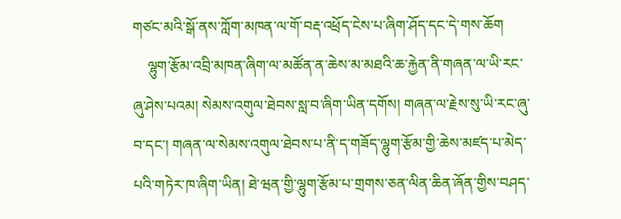གཙང་མའི་སྒོ་ནས་ཀློག་མཁན་ལ་གོ་བརྡ་འཕྲོད་ངེས་པ་ཞིག་ཤོད་དང་དེ་གས་ཆོག
    ལྷུག་རྩོམ་འབྲི་མཁན་ཞིག་ལ་མཚོན་ན་ཆེས་མ་མཐའི་ཆ་རྐྱེན་ནི་གཞན་ལ་ཡི་རང་ཞུ་ཤེས་པའམ། སེམས་འགུལ་ཐེབས་སླ་བ་ཞིག་ཡིན་དགོས། གཞན་ལ་རྗེས་སུ་ཡི་རང་ཞུ་བ་དང་། གཞན་ལ་སེམས་འགུལ་ཐེབས་པ་ནི་ད་གཟོད་ལྷུག་རྩོམ་གྱི་ཆེས་མཛད་པ་མེད་པའི་གཏེར་ཁ་ཞིག་ཡིན། ཐེ་ཝན་གྱི་ལྷུག་རྩོམ་པ་གྲགས་ཅན་ལིན་ཆིན་ཞོན་གྱིས་བཤད་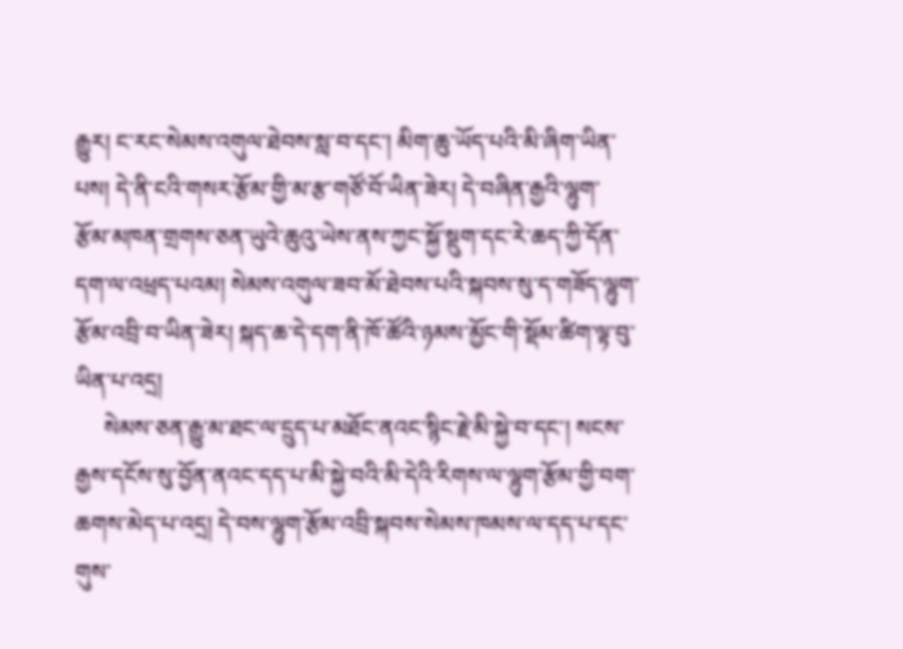རྒྱུར། ང་རང་སེམས་འགུལ་ཐེབས་སླ་བ་དང་། མིག་ཆུ་ཡོད་པའི་མི་ཞིག་ཡིན་པས། དེ་ནི་ངའི་གསར་རྩོམ་གྱི་མ་རྩ་གཙོ་བོ་ཡིན་ཟེར། དེ་བཞིན་རྒྱའི་ལྷུག་རྩོམ་མཁན་གྲགས་ཅན་ཡུའེ་ཆུའུ་ཡེས་ནས་ཀྱང་སྐྱོ་སྡུག་དང་རེ་ཆད་ཀྱི་དོན་དག་ལ་འཕྲད་པའམ། སེམས་འགུལ་ཟབ་མོ་ཐེབས་པའི་སྐབས་སུ་ད་གཟོད་ལྷུག་རྩོམ་འབྲི་བ་ཡིན་ཟེར། སྐད་ཆ་དེ་དག་ནི་ཁོ་ཚོའི་ཉམས་མྱོང་གི་སྡོམ་ཚིག་ལྟ་བུ་ཡིན་པ་འདྲ།
     སེམས་ཅན་རྒྱུ་མ་ཐང་ལ་དྲུད་པ་མཐོང་ནའང་སྙིང་རྗེ་མི་སྐྱེ་བ་དང་། སངས་རྒྱས་དངོས་སུ་བྱོན་ནའང་དད་པ་མི་སྐྱེ་བའི་མི་དེའི་རིགས་ལ་ལྷུག་རྩོམ་གྱི་བག་ཆགས་མེད་པ་འདྲ། དེ་བས་ལྷུག་རྩོམ་འབྲི་སྐབས་སེམས་ཁམས་ལ་དད་པ་དང་གུས་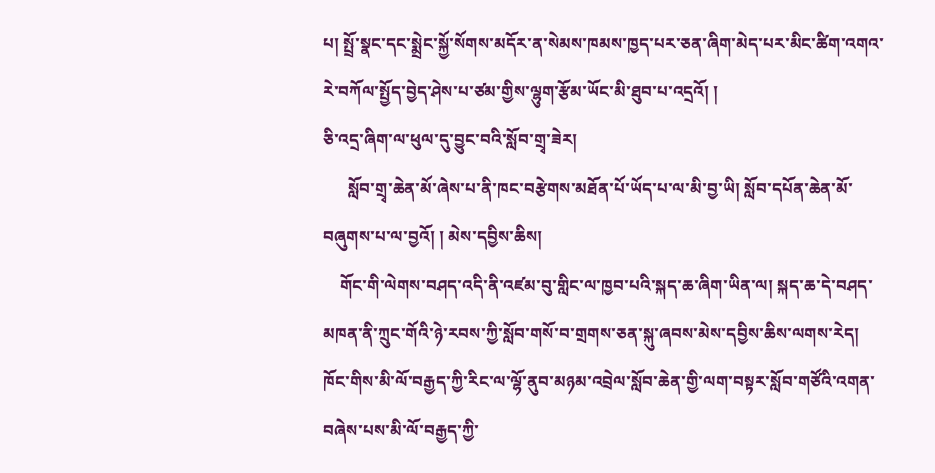པ། སྤྲོ་སྣང་དང་སྨྲེང་སྐྱོ་སོགས་མདོར་ན་སེམས་ཁམས་ཁྱད་པར་ཅན་ཞིག་མེད་པར་མིང་ཚིག་འགའ་རེ་བཀོལ་སྤྱོད་བྱེད་ཤེས་པ་ཙམ་གྱིས་ལྷུག་རྩོམ་ཡོང་མི་ཐུབ་པ་འདྲའོ། །
ཅི་འདྲ་ཞིག་ལ་ཕུལ་དུ་བྱུང་བའི་སློབ་གྲྭ་ཟེར།
      སློབ་གྲྭ་ཆེན་མོ་ཞེས་པ་ནི་ཁང་བརྩེགས་མཐོན་པོ་ཡོད་པ་ལ་མི་བྱ་ཡི། སློབ་དཔོན་ཆེན་མོ་བཞུགས་པ་ལ་བྱའོ། ། མེས་དབྱིས་ཆིས།
    གོང་གི་ལེགས་བཤད་འདི་ནི་འཛམ་བུ་གླིང་ལ་ཁྱབ་པའི་སྐད་ཆ་ཞིག་ཡིན་ལ། སྐད་ཆ་དེ་བཤད་མཁན་ནི་ཀྲུང་གོའི་ཉེ་རབས་ཀྱི་སློབ་གསོ་བ་གྲགས་ཅན་སྐུ་ཞབས་མེས་དབྱིས་ཆིས་ལགས་རེད། ཁོང་གིས་མི་ལོ་བརྒྱད་ཀྱི་རིང་ལ་ལྷོ་ནུབ་མཉམ་འབྲེལ་སློབ་ཆེན་གྱི་ལག་བསྟར་སློབ་གཙོའི་འགན་བཞེས་པས་མི་ལོ་བརྒྱད་ཀྱི་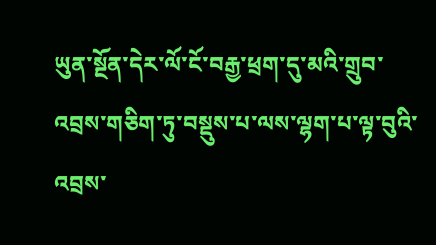ཡུན་སྔོན་དེར་ལོ་ངོ་བརྒྱ་ཕྲག་དུ་མའི་གྲུབ་འབྲས་གཅིག་ཏུ་བསྡུས་པ་ལས་ལྷག་པ་ལྟ་བུའི་འབྲས་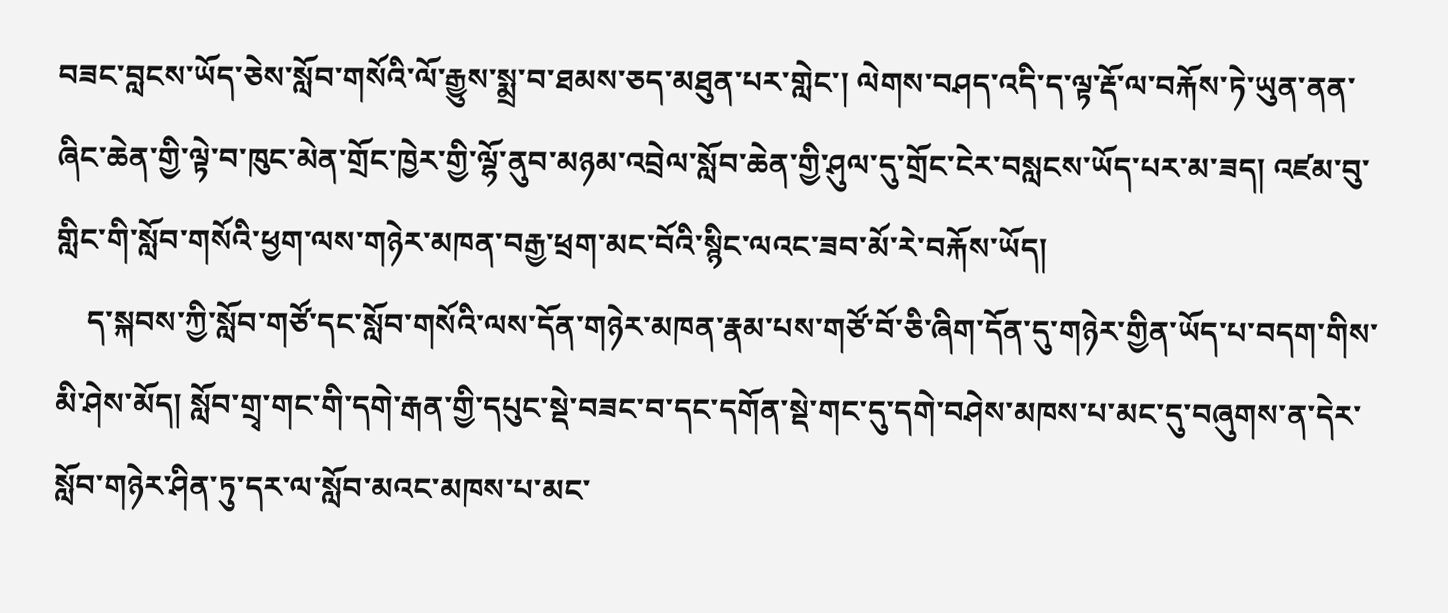བཟང་བླངས་ཡོད་ཅེས་སློབ་གསོའི་ལོ་རྒྱུས་སྨྲ་བ་ཐམས་ཅད་མཐུན་པར་གླེང་། ལེགས་བཤད་འདི་ད་ལྟ་རྡོ་ལ་བརྐོས་ཏེ་ཡུན་ནན་ཞིང་ཆེན་གྱི་ལྟེ་བ་ཁུང་མེན་གྲོང་ཁྱེར་གྱི་ལྷོ་ནུབ་མཉམ་འབྲེལ་སློབ་ཆེན་གྱི་ཤུལ་དུ་གྲོང་ངེར་བསླངས་ཡོད་པར་མ་ཟད། འཛམ་བུ་གླིང་གི་སློབ་གསོའི་ཕྱག་ལས་གཉེར་མཁན་བརྒྱ་ཕྲག་མང་བོའི་སྙིང་ལའང་ཟབ་མོ་རེ་བརྐོས་ཡོད།
    ད་སྐབས་ཀྱི་སློབ་གཙོ་དང་སློབ་གསོའི་ལས་དོན་གཉེར་མཁན་རྣམ་པས་གཙོ་བོ་ཅི་ཞིག་དོན་དུ་གཉེར་གྱིན་ཡོད་པ་བདག་གིས་མི་ཤེས་མོད། སློབ་གྲྭ་གང་གི་དགེ་རྒན་གྱི་དཔུང་སྡེ་བཟང་བ་དང་དགོན་སྡེ་གང་དུ་དགེ་བཤེས་མཁས་པ་མང་དུ་བཞུགས་ན་དེར་སློབ་གཉེར་ཤིན་ཏུ་དར་ལ་སློབ་མའང་མཁས་པ་མང་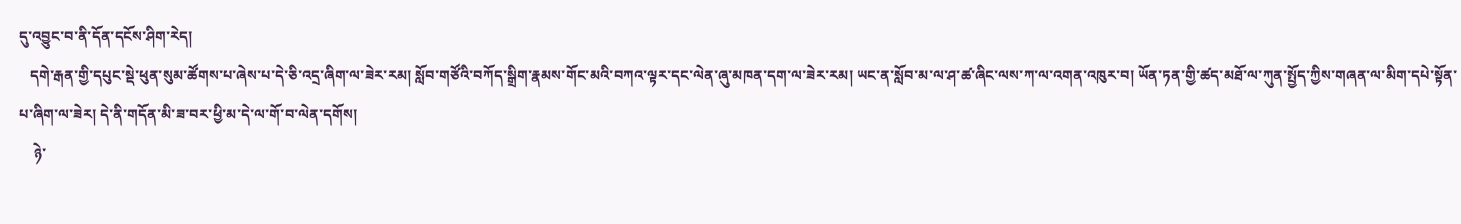དུ་འབྱུང་བ་ནི་དོན་དངོས་ཤིག་རེད།
   དགེ་རྒན་གྱི་དཔུང་སྡེ་ཕུན་སུམ་ཚོགས་པ་ཞེས་པ་དེ་ཅི་འདྲ་ཞིག་ལ་ཟེར་རམ། སློབ་གཙོའི་བཀོད་སྒྲིག་རྣམས་གོང་མའི་བཀའ་ལྟར་དང་ལེན་ཞུ་མཁན་དག་ལ་ཟེར་རམ། ཡང་ན་སློབ་མ་ལ་ཤ་ཚ་ཞིང་ལས་ཀ་ལ་འགན་འཁུར་བ། ཡོན་ཏན་གྱི་ཚད་མཐོ་ལ་ཀུན་སྤྱོད་ཀྱིས་གཞན་ལ་མིག་དཔེ་སྟོན་པ་ཞིག་ལ་ཟེར། དེ་ནི་གདོན་མི་ཟ་བར་ཕྱི་མ་དེ་ལ་གོ་བ་ལེན་དགོས།
    ཉེ་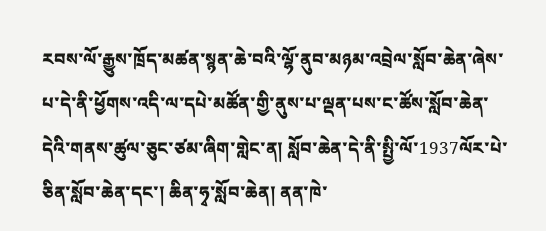རབས་ལོ་རྒྱུས་ཁྲོད་མཚན་སྙན་ཆེ་བའི་ལྷོ་ནུབ་མཉམ་འབྲེལ་སློབ་ཆེན་ཞེས་པ་དེ་ནི་ཕྱོགས་འདི་ལ་དཔེ་མཚོན་གྱི་ནུས་པ་ལྡན་པས་ང་ཚོས་སློབ་ཆེན་དེའི་གནས་ཚུལ་ཅུང་ཙམ་ཞིག་གླེང་ན། སློབ་ཆེན་དེ་ནི་སྤྱི་ལོ་1937ལོར་པེ་ཅིན་སློབ་ཆེན་དང་། ཆིན་ཧྭ་སློབ་ཆེན། ནན་ཁེ་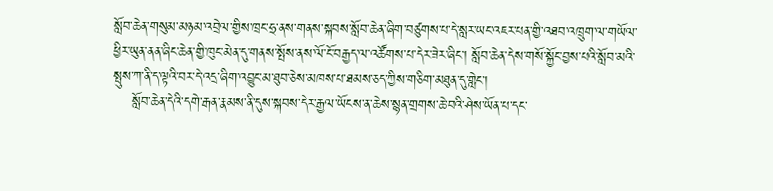སློབ་ཆེན་གསུམ་མཉམ་འབྲེལ་གྱིས་ཁྲང་ཧྲ་ནས་གནས་སྐབས་སློབ་ཆེན་ཞིག་བཙུགས་པ་དེ་སླར་ཡང་འཇར་པན་གྱི་འཐབ་འཁྲུག་ལ་གཡོལ་ཕྱིར་ཡུན་ནན་ཞིང་ཆེན་གྱི་ཁུང་མེན་དུ་གནས་སྤོས་ནས་ལོ་ངོ་བརྒྱད་ལ་འཚོགས་པ་དེར་ཟེར་ཞིང་། སློབ་ཆེན་དེས་གསོ་སྐྱོང་བྱས་པའི་སློབ་མའི་སྤུས་ཀ་ནི་ད་ལྟའི་བར་དེ་འདྲ་ཞིག་འབྱུང་མ་ཐུབ་ཅེས་མཁས་པ་ཐམས་ཅད་ཀྱིས་གཅིག་མཐུན་དུ་གླེང་།
    སློབ་ཆེན་དེའི་དགེ་རྒན་རྣམས་ནི་དུས་སྐབས་དེར་རྒྱལ་ཡོངས་ན་ཆེས་སྙན་གྲགས་ཆེ་བའི་ཤེས་ཡོན་པ་དང་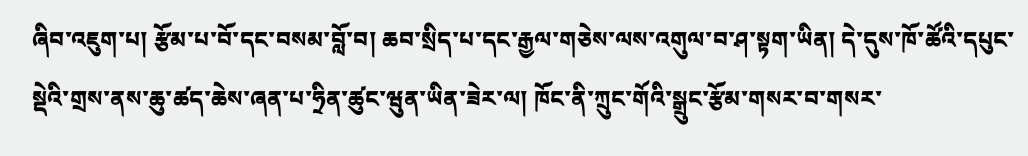ཞིབ་འཇུག་པ། རྩོམ་པ་བོ་དང་བསམ་བློ་བ། ཆབ་སྲིད་པ་དང་རྒྱལ་གཅེས་ལས་འགུལ་བ་ཤ་སྟག་ཡིན། དེ་དུས་ཁོ་ཚོའི་དཔུང་སྡེའི་གྲས་ནས་ཆུ་ཚད་ཆེས་ཞན་པ་ཧྲིན་ཚུང་ཝུན་ཡིན་ཟེར་ལ། ཁོང་ནི་ཀྲུང་གོའི་སྒྲུང་རྩོམ་གསར་བ་གསར་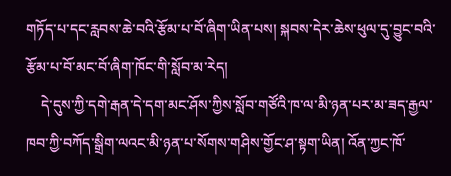གཏོད་པ་དང་རླབས་ཆེ་བའི་རྩོམ་པ་བོ་ཞིག་ཡིན་པས། སྐབས་དེར་ཆེས་ཕུལ་དུ་བྱུང་བའི་རྩོམ་པ་བོ་མང་བོ་ཞིག་ཁོང་གི་སློབ་མ་རེད།
    དེ་དུས་ཀྱི་དགེ་རྒན་དེ་དག་མང་ཤོས་ཀྱིས་སློབ་གཙོའི་ཁ་ལ་མི་ཉན་པར་མ་ཟད་རྒྱལ་ཁབ་ཀྱི་བཀོད་སྒྲིག་ལའང་མི་ཉན་པ་སོགས་གཤིས་གྱོང་ཤ་སྟག་ཡིན། འོན་ཀྱང་ཁོ་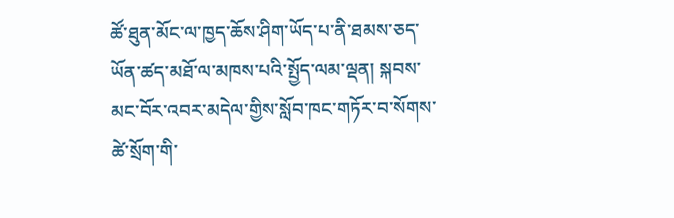ཚོ་ཐུན་མོང་ལ་ཁྱད་ཆོས་ཤིག་ཡོད་པ་ནི་ཐམས་ཅད་ཡོན་ཚད་མཐོ་ལ་མཁས་པའི་སྤྱོད་ལམ་ལྡན། སྐབས་མང་བོར་འབར་མདེལ་གྱིས་སློབ་ཁང་གཏོར་བ་སོགས་ཚེ་སྲོག་གི་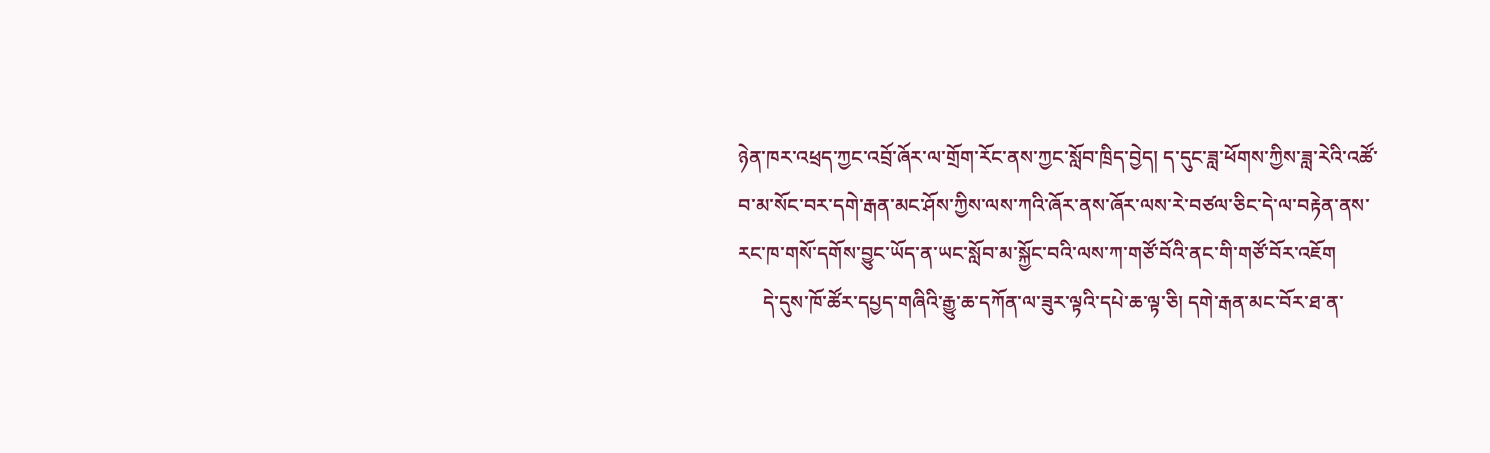ཉེན་ཁར་འཕྲད་ཀྱང་འབྲོ་ཞོར་ལ་གྲོག་རོང་ནས་ཀྱང་སློབ་ཁྲིད་བྱེད། ད་དུང་ཟླ་ཕོགས་ཀྱིས་ཟླ་རེའི་འཚོ་བ་མ་སོང་བར་དགེ་རྒན་མང་ཤོས་ཀྱིས་ལས་ཀའི་ཞོར་ནས་ཞོར་ལས་རེ་བཙལ་ཅིང་དེ་ལ་བརྟེན་ནས་རང་ཁ་གསོ་དགོས་བྱུང་ཡོད་ན་ཡང་སློབ་མ་སྐྱོང་བའི་ལས་ཀ་གཙོ་བོའི་ནང་གི་གཙོ་བོར་འཇོག
     དེ་དུས་ཁོ་ཚོར་དཔྱད་གཞིའི་རྒྱུ་ཆ་དཀོན་ལ་ཟུར་ལྟའི་དཔེ་ཆ་ལྟ་ཅི། དགེ་རྒན་མང་བོར་ཐ་ན་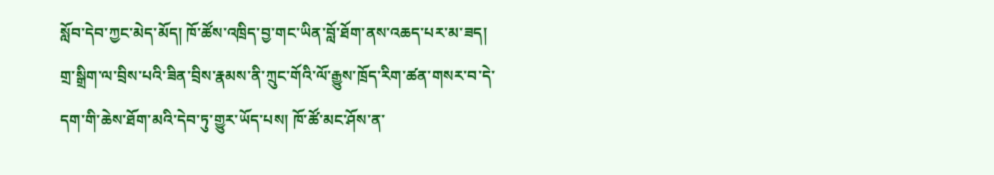སློབ་དེབ་ཀྱང་མེད་མོད། ཁོ་ཚོས་འཁྲིད་བྱ་གང་ཡིན་བློ་ཐོག་ནས་འཆད་པར་མ་ཟད། གྲ་སྒྲིག་ལ་བྲིས་པའི་ཟིན་བྲིས་རྣམས་ནི་ཀྲུང་གོའི་ལོ་རྒྱུས་ཁྲོད་རིག་ཚན་གསར་བ་དེ་དག་གི་ཆེས་ཐོག་མའི་དེབ་ཏུ་གྱུར་ཡོད་པས། ཁོ་ཚོ་མང་ཤོས་ན་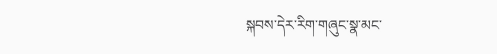སྐབས་དེར་རིག་གཞུང་སྣ་མང་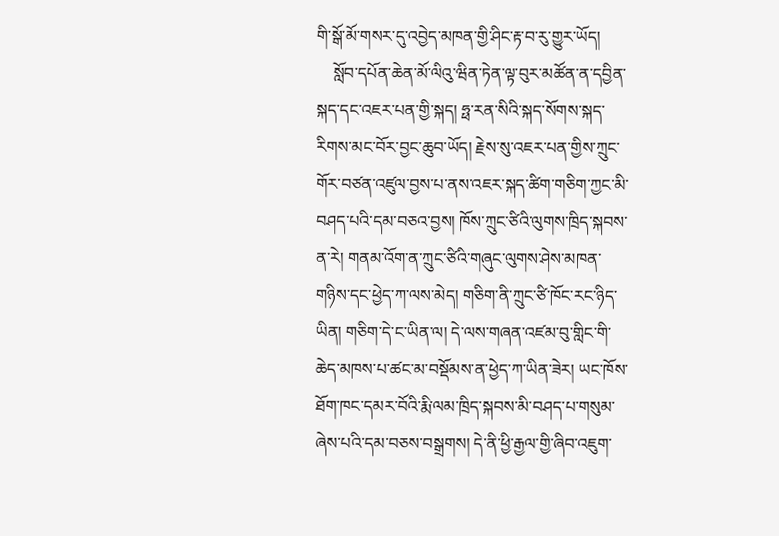གི་སྒོ་མོ་གསར་དུ་འབྱེད་མཁན་གྱི་ཤིང་རྟ་བ་རུ་གྱུར་ཡོད།
    སློབ་དཔོན་ཆེན་མོ་ལིའུ་ཝིན་ཏེན་ལྟ་བུར་མཚོན་ན་དབྱིན་སྐད་དང་འཇར་པན་གྱི་སྐད། ཧྥ་རན་སིའི་སྐད་སོགས་སྐད་རིགས་མང་བོར་བྱང་ཆུབ་ཡོད། རྗེས་སུ་འཇར་པན་གྱིས་ཀྲུང་གོར་བཙན་འཛུལ་བྱས་པ་ནས་འཇར་སྐད་ཚིག་གཅིག་ཀྱང་མི་བཤད་པའི་དམ་བཅའ་བྱས། ཁོས་ཀྲུང་ཙིའི་ལུགས་ཁྲིད་སྐབས་ན་རེ། གནམ་འོག་ན་ཀྲུང་ཙིའི་གཞུང་ལུགས་ཤེས་མཁན་གཉིས་དང་ཕྱེད་ཀ་ལས་མེད། གཅིག་ནི་ཀྲུང་ཙི་ཁོང་རང་ཉིད་ཡིན། གཅིག་དེ་ང་ཡིན་ལ། དེ་ལས་གཞན་འཛམ་བུ་གླིང་གི་ཆེད་མཁས་པ་ཚང་མ་བསྡོམས་ན་ཕྱེད་ཀ་ཡིན་ཟེར། ཡང་ཁོས་ཐོག་ཁང་དམར་བོའི་རྨི་ལམ་ཁྲིད་སྐབས་མི་བཤད་པ་གསུམ་ཞེས་པའི་དམ་བཅས་བསྒྲགས། དེ་ནི་ཕྱི་རྒྱལ་གྱི་ཞིབ་འཇུག་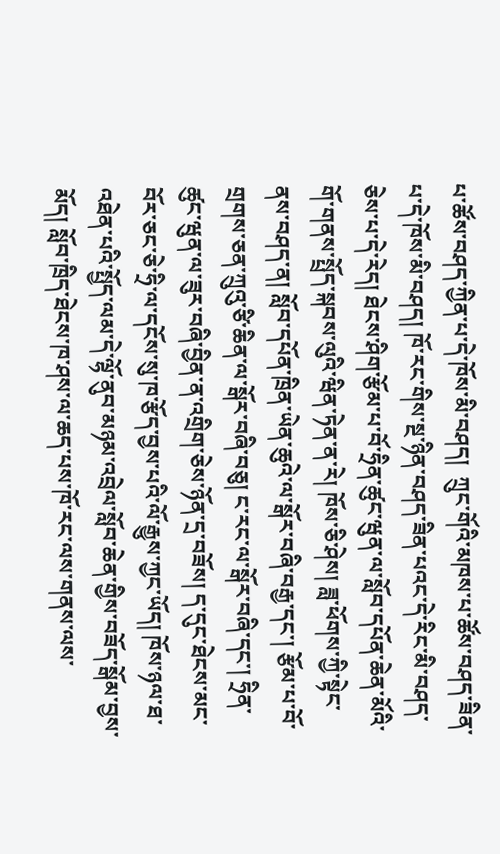པ་ཚོས་བཤད་ཀྱིན་པ་དེ་ཁོས་མི་བཤད།  ཀྲུང་གོའི་མཁས་པ་ཚོས་བཤད་ཟིན་པ་དེ་ཁོས་མི་བཤད། ཁོ་རང་གིས་སྔ་ཉིན་བཤད་ཟིན་པའང་དེ་རིང་མི་བཤད་ཅེས་པ་དེ་རེད། ཐེངས་ཤིག་རྩོམ་པ་བོ་ཧྲིན་ཚུང་ཝུན་ལ་སློབ་དཔོན་ཆེན་མོའི་གོ་གནས་སྤྲོད་སྐབས་ལུའི་ཝིན་ཏེན་ན་རེ། ཁོས་ཅི་ཤེས། ཟླ་ཕོགས་ཀྱི་སྟེང་ནས་བཤད་ན། སློབ་དཔོན་ཁྲིན་ཡེན་ཆུའེ་ལ་སྒོར་བཞི་བརྒྱ་དང་། རྩོམ་པ་བོ་གྲགས་ཅན་ཀྲུའུ་ཙི་ཆིན་ལ་སྒོར་བཞི་བཅུ། ང་རང་ལ་སྒོར་བཞི་དང་། ཧྲིན་ཚུང་ཝུན་ལ་ཟུར་བཞི་བྱིན་ན་འགྲིག་ཅེས་ཉོན་དྲ་བཟོས། ད་དུང་ཐེངས་མང་བོར་ཅང་ཅེ་ཧྲི་ལ་དངོས་སུ་ཁ་རྩོད་བྱས་པའི་ལོ་རྒྱུས་ཀྱང་ཡོད། ཁོས་ཉལ་ཐ་འཐེན་པའི་སྤྱོད་ལམ་དེ་ལྷོ་ནུབ་མཉམ་འབྲེལ་སློབ་ཆེན་གྱིས་བཟོད་སྒོམ་བྱས་མོད། སློབ་ཁྲིད་ཐེངས་ཁ་ཤས་ལ་ཆད་པས་ཁོ་རང་ལས་གནས་ལས་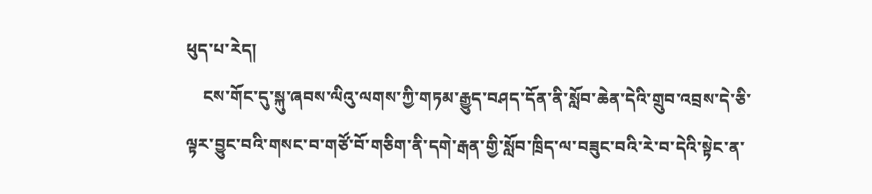ཕུད་པ་རེད།
    ངས་གོང་དུ་སྐུ་ཞབས་ལིའུ་ལགས་ཀྱི་གཏམ་རྒྱུད་བཤད་དོན་ནི་སློབ་ཆེན་དེའི་གྲུབ་འབྲས་དེ་ཅི་ལྟར་བྱུང་བའི་གསང་བ་གཙོ་བོ་གཅིག་ནི་དགེ་རྒན་གྱི་སློབ་ཁྲིད་ལ་བཟུང་བའི་རེ་བ་དེའི་སྟེང་ན་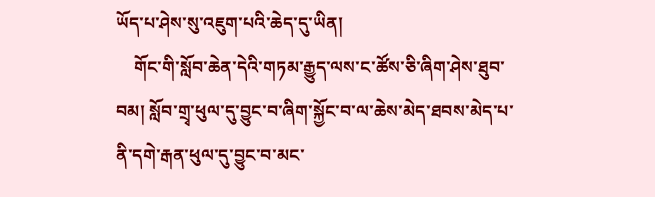ཡོད་པ་ཤེས་སུ་འཇུག་པའི་ཆེད་དུ་ཡིན།
    གོང་གི་སློབ་ཆེན་དེའི་གཏམ་རྒྱུད་ལས་ང་ཚོས་ཅི་ཞིག་ཤེས་ཐུབ་བམ། སློབ་གྲྭ་ཕུལ་དུ་བྱུང་བ་ཞིག་སྐྱོང་བ་ལ་ཆེས་མེད་ཐབས་མེད་པ་ནི་དགེ་རྒན་ཕུལ་དུ་བྱུང་བ་མང་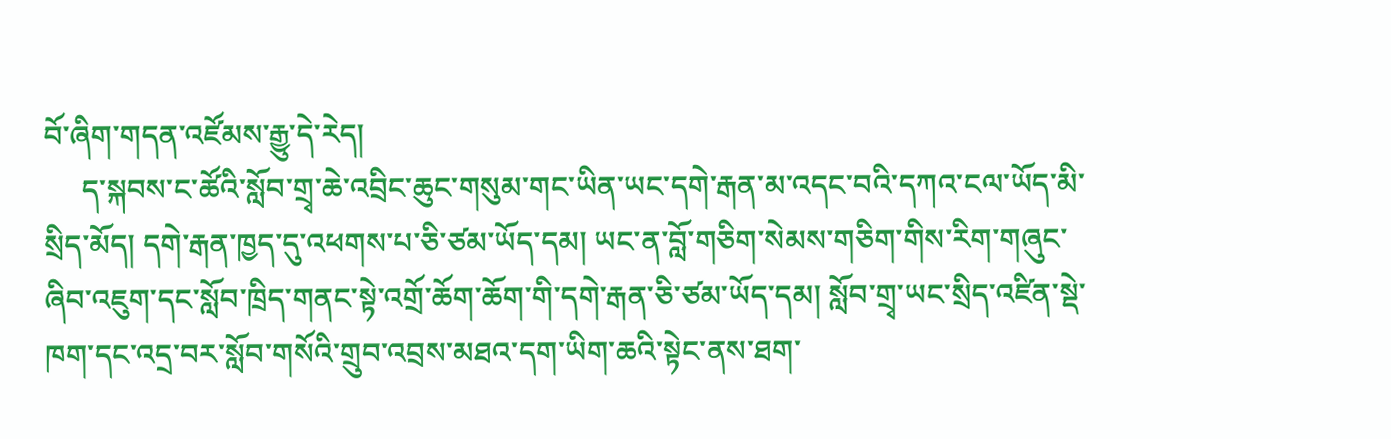བོ་ཞིག་གདན་འཛོམས་རྒྱུ་དེ་རེད།
     ད་སྐབས་ང་ཚོའི་སློབ་གྲྭ་ཆེ་འབྲིང་ཆུང་གསུམ་གང་ཡིན་ཡང་དགེ་རྒན་མ་འདང་བའི་དཀའ་ངལ་ཡོད་མི་སྲིད་མོད། དགེ་རྒན་ཁྱད་དུ་འཕགས་པ་ཅི་ཙམ་ཡོད་དམ། ཡང་ན་བློ་གཅིག་སེམས་གཅིག་གིས་རིག་གཞུང་ཞིབ་འཇུག་དང་སློབ་ཁྲིད་གནང་སྟེ་འགྲོ་ཆོག་ཆོག་གི་དགེ་རྒན་ཅི་ཙམ་ཡོད་དམ། སློབ་གྲྭ་ཡང་སྲིད་འཛིན་སྡེ་ཁག་དང་འདྲ་བར་སློབ་གསོའི་གྲུབ་འབྲས་མཐའ་དག་ཡིག་ཆའི་སྟེང་ནས་ཐག་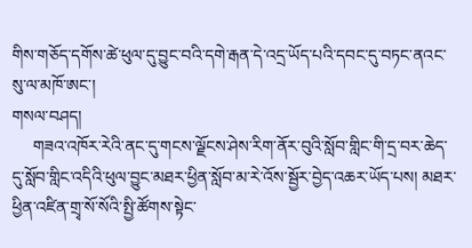གིས་གཅོད་དགོས་ཚེ་ཕུལ་དུ་བྱུང་བའི་དགེ་རྒན་དེ་འདྲ་ཡོད་པའི་དབང་དུ་བཏང་ནའང་སུ་ལ་མཁོ་ཨང་།
གསལ་བཤད།
     གཟའ་འཁོར་རེའི་ནང་དུ་གངས་ལྗོངས་ཤེས་རིག་ནོར་བུའི་སློབ་གླིང་གི་དྲ་བར་ཆེད་དུ་སློབ་གླིང་འདིའི་ཕུལ་བྱུང་མཐར་ཕྱིན་སློབ་མ་རེ་འོས་སྦྱོར་བྱེད་འཆར་ཡོད་པས། མཐར་ཕྱིན་འཛིན་གྲྭ་སོ་སོའི་སྤྱི་ཚོགས་སྟེང་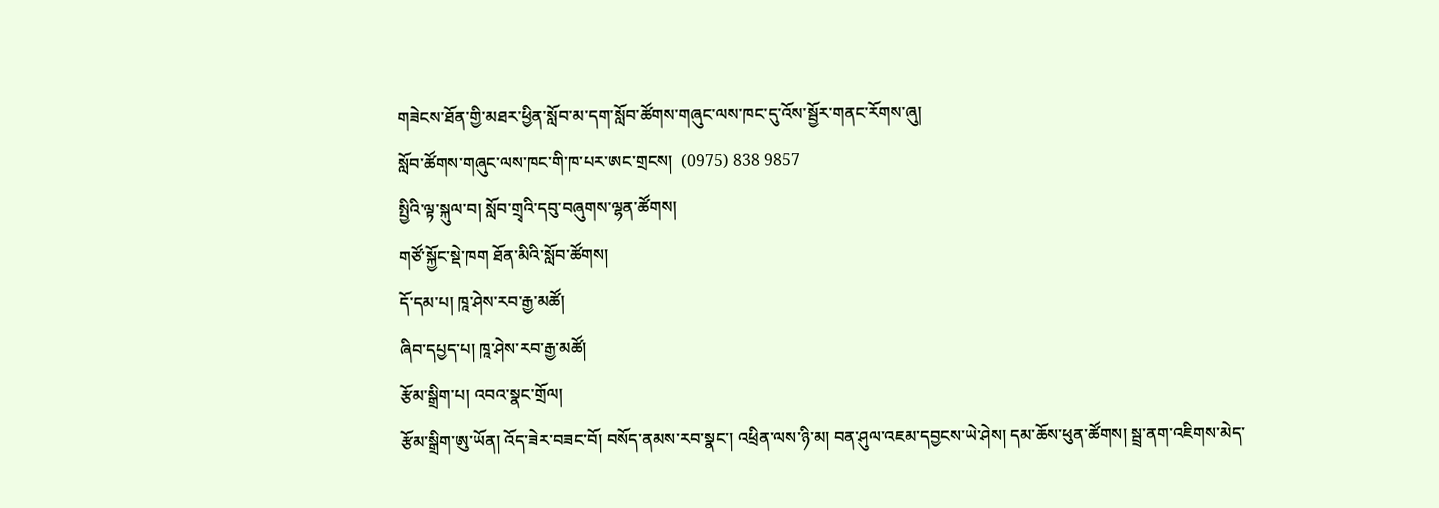གཟེངས་ཐོན་གྱི་མཐར་ཕྱིན་སློབ་མ་དག་སློབ་ཚོགས་གཞུང་ལས་ཁང་དུ་འོས་སྦྱོར་གནང་རོགས་ཞུ།
སློབ་ཚོགས་གཞུང་ལས་ཁང་གི་ཁ་པར་ཨང་གྲངས།  (0975) 838 9857
སྤྱིའི་ལྟ་སྐུལ་བ། སློབ་གྲྭའི་དབུ་བཞུགས་ལྷན་ཚོགས།
གཙོ་སྐྱོང་སྡེ་ཁག ཐོན་མིའི་སློབ་ཚོགས།
དོ་དམ་པ། ཁཱ་ཤེས་རབ་རྒྱ་མཚོ།
ཞིབ་དཔྱད་པ། ཁཱ་ཤེས་རབ་རྒྱ་མཚོ།
རྩོམ་སྒྲིག་པ། འབའ་སྣང་གྲོལ།
རྩོམ་སྒྲིག་ཨུ་ཡོན། འོད་ཟེར་བཟང་བོ། བསོད་ནམས་རབ་སྣང་། འཕྲིན་ལས་ཉི་མ། བན་ཤུལ་འཇམ་དབྱངས་ཡེ་ཤེས། དམ་ཆོས་ཕུན་ཚོགས། སྦྲ་ནག་འཇིགས་མེད་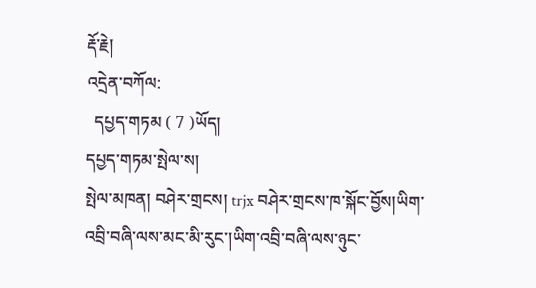རྡོ་རྗེ།
འདྲེན་བཀོལ:
  དཔྱད་གཏམ ( 7 )ཡོད།
དཔྱད་གཏམ་སྤེལ་ས།
སྤེལ་མཁན། བཤེར་གྲངས། trjx བཤེར་གྲངས་ཁ་སྐོང་བྱོས།ཡིག་འབྲི་བཞི་ལས་མང་མི་རུང་།ཡིག་འབྲི་བཞི་ལས་ཉུང་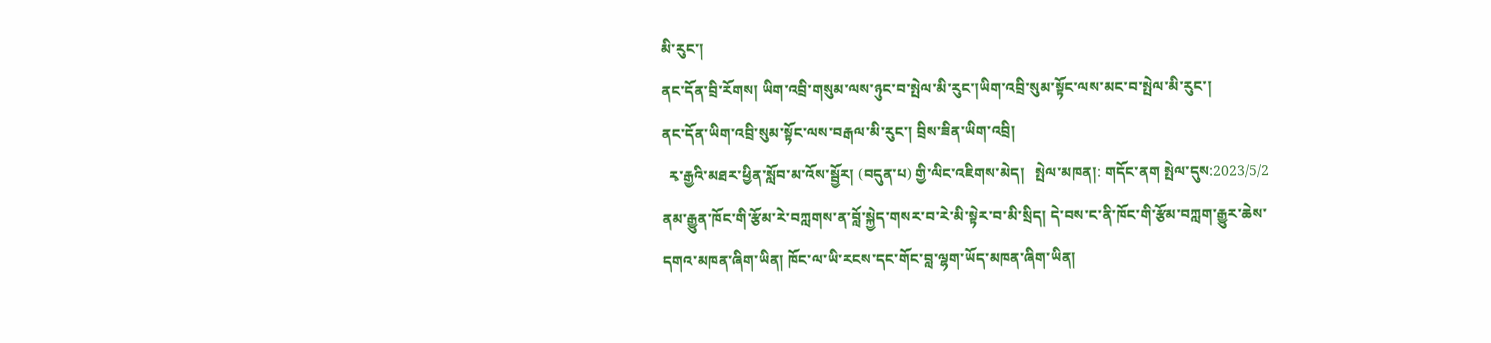མི་རུང་།
ནང་དོན་བྲི་རོགས། ཡིག་འབྲི་གསུམ་ལས་ཉུང་བ་སྤེལ་མི་རུང་།ཡིག་འབྲི་སུམ་སྟོང་ལས་མང་བ་སྤེལ་མི་རུང་།
ནང་དོན་ཡིག་འབྲི་སུམ་སྟོང་ལས་བརྒལ་མི་རུང་། བྲིས་ཟིན་ཡིག་འབྲི།
  རྭ་རྒྱའི་མཐར་ཕྱིན་སློབ་མ་འོས་སྦྱོར། (བདུན་པ) གྱི་ལིང་འཇིགས་མེད།   སྤེལ་མཁན།: གདོང་ནག སྤེལ་དུས:2023/5/2
ནམ་རྒྱུན་ཁོང་གི་རྩོམ་རེ་བཀླགས་ན་བློ་སྐྱེད་གསར་བ་རེ་མི་སྟེར་བ་མི་སྲིད། དེ་བས་ང་ནི་ཁོང་གི་རྩོམ་བཀླག་རྒྱུར་ཆེས་དགའ་མཁན་ཞིག་ཡིན། ཁོང་ལ་ཡི་རངས་དང་གོང་བླ་ལྷག་ཡོད་མཁན་ཞིག་ཡིན།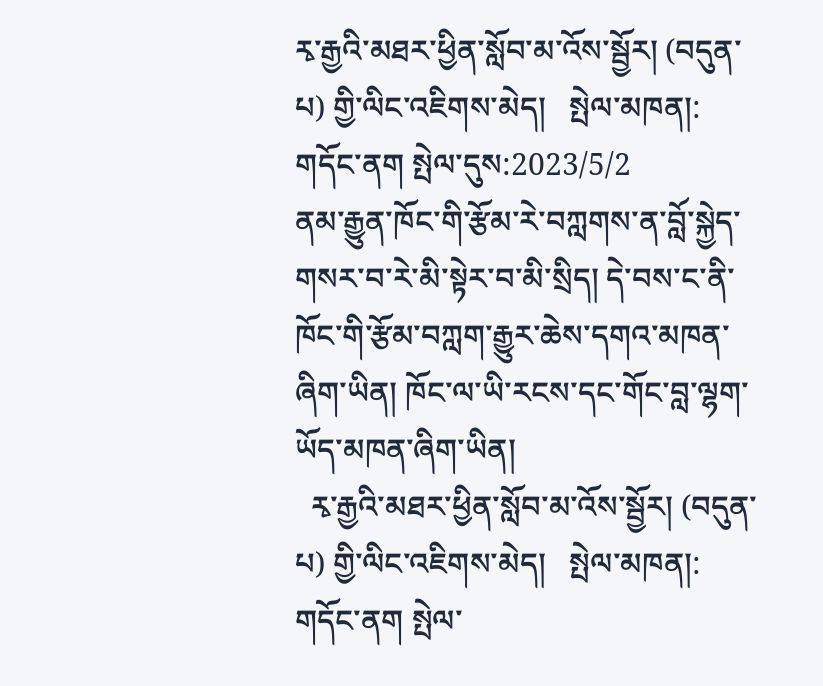རྭ་རྒྱའི་མཐར་ཕྱིན་སློབ་མ་འོས་སྦྱོར། (བདུན་པ) གྱི་ལིང་འཇིགས་མེད།   སྤེལ་མཁན།: གདོང་ནག སྤེལ་དུས:2023/5/2
ནམ་རྒྱུན་ཁོང་གི་རྩོམ་རེ་བཀླགས་ན་བློ་སྐྱེད་གསར་བ་རེ་མི་སྟེར་བ་མི་སྲིད། དེ་བས་ང་ནི་ཁོང་གི་རྩོམ་བཀླག་རྒྱུར་ཆེས་དགའ་མཁན་ཞིག་ཡིན། ཁོང་ལ་ཡི་རངས་དང་གོང་བླ་ལྷག་ཡོད་མཁན་ཞིག་ཡིན།
  རྭ་རྒྱའི་མཐར་ཕྱིན་སློབ་མ་འོས་སྦྱོར། (བདུན་པ) གྱི་ལིང་འཇིགས་མེད།   སྤེལ་མཁན།: གདོང་ནག སྤེལ་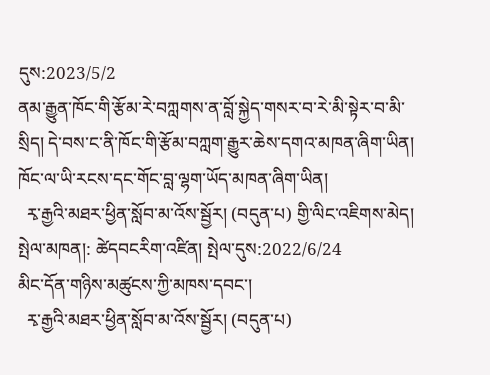དུས:2023/5/2
ནམ་རྒྱུན་ཁོང་གི་རྩོམ་རེ་བཀླགས་ན་བློ་སྐྱེད་གསར་བ་རེ་མི་སྟེར་བ་མི་སྲིད། དེ་བས་ང་ནི་ཁོང་གི་རྩོམ་བཀླག་རྒྱུར་ཆེས་དགའ་མཁན་ཞིག་ཡིན། ཁོང་ལ་ཡི་རངས་དང་གོང་བླ་ལྷག་ཡོད་མཁན་ཞིག་ཡིན།
  རྭ་རྒྱའི་མཐར་ཕྱིན་སློབ་མ་འོས་སྦྱོར། (བདུན་པ) གྱི་ལིང་འཇིགས་མེད།   སྤེལ་མཁན།: ཚེདབངརིག་འཛིན། སྤེལ་དུས:2022/6/24
མིང་དོན་གཉིས་མཚུངས་ཀྱི་མཁས་དབང་།
  རྭ་རྒྱའི་མཐར་ཕྱིན་སློབ་མ་འོས་སྦྱོར། (བདུན་པ)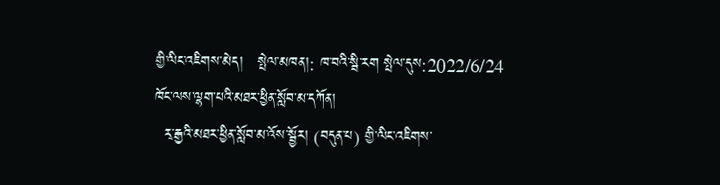གྱི་ལིང་འཇིགས་མེད།   སྤེལ་མཁན།: ཁ་བའི་སྦི་རག སྤེལ་དུས:2022/6/24
ཁོང་ལས་ལྷག་པའི་མཐར་ཕྱིན་སློབ་མ་དཀོན།
  རྭ་རྒྱའི་མཐར་ཕྱིན་སློབ་མ་འོས་སྦྱོར། (བདུན་པ) གྱི་ལིང་འཇིགས་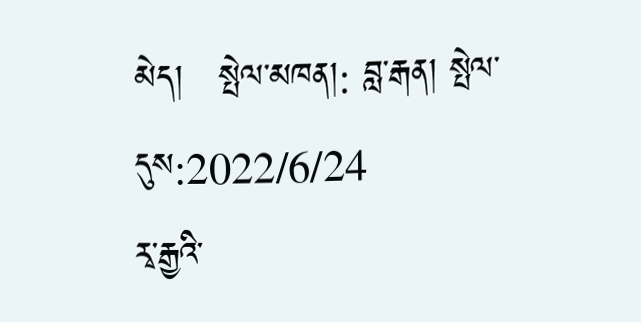མེད།   སྤེལ་མཁན།: བླ་རྒན། སྤེལ་དུས:2022/6/24
རྭ་རྒྱའི་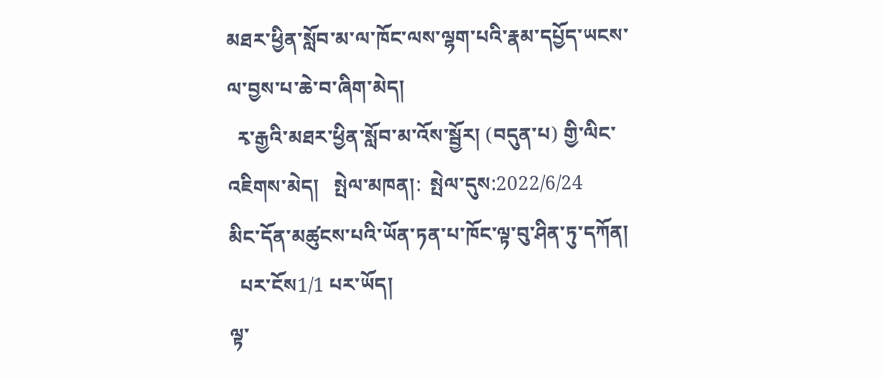མཐར་ཕྱིན་སློབ་མ་ལ་ཁོང་ལས་ལྷག་པའི་རྣམ་དཔྱོད་ཡངས་ལ་བྱས་པ་ཆེ་བ་ཞིག་མེད།
  རྭ་རྒྱའི་མཐར་ཕྱིན་སློབ་མ་འོས་སྦྱོར། (བདུན་པ) གྱི་ལིང་འཇིགས་མེད།   སྤེལ་མཁན།:  སྤེལ་དུས:2022/6/24
མིང་དོན་མཚུངས་པའི་ཡོན་ཏན་པ་ཁོང་ལྟ་བུ་ཤིན་ཏུ་དཀོན།
  པར་ངོས1/1 པར་ཡོད།
ལྟ་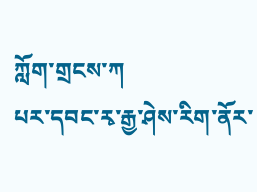ཀློག་གྲངས་ཀ
པར་དབང་རྭ་རྒྱ་ཤེས་རིག་ནོར་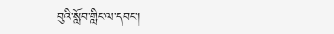བུའི་སློབ་གླིང་ལ་དབང་།